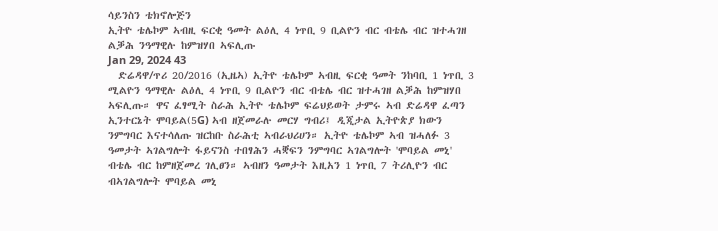ሳይንስን ቴክኖሎጅን
ኢትዮ ቴሌኮም ኣብዚ ፍርቂ ዓመት ልዕሊ 4 ነጥቢ 9 ቢልዮን ብር ብቴሌ ብር ዝተሓገዘ ልቓሕ ንዓማዊሉ ከምዝሃበ ኣፍሊጡ
Jan 29, 2024 43
  ድሬዳዋ/ጥሪ 20/2016 (ኢዜኣ) ኢትዮ ቴሌኮም ኣብዚ ፍርቂ ዓመት ንከባቢ 1 ነጥቢ 3 ሚልዮን ዓማዊሉ ልዕሊ 4 ነጥቢ 9 ቢልዮን ብር ብቴሌ ብር ዝተሓገዘ ልቓሕ ከምዝሃበ ኣፍሊጡ። ዋና ፈፃሚት ስራሕ ኢትዮ ቴሌኮም ፍሬህይወት ታምሩ ኣብ ድሬዳዋ ፈጣን ኢንተርኔት ሞባይል(5G) ኣብ ዘጀመራሉ መርሃ ግብሪ፤ ዲጂታል ኢትዮጵያ ክውን ንምግባር እናተሳለጡ ዝርከቡ ስራሕቲ ኣብራህሪሀን። ኢትዮ ቴሌኮም ኣብ ዝሓለፉ 3 ዓመታት ኣገልግሎት ፋይናንስ ተበፃሕን ሓቛፍን ንምግባር ኣገልግሎት 'ሞባይል መኒ' ብቴሌ ብር ከምዘጀመረ ገሊፀን። ኣብዘን ዓመታት እዚአን 1 ነጥቢ 7 ትሪሊዮን ብር ብኣገልግሎት ሞባይል መኒ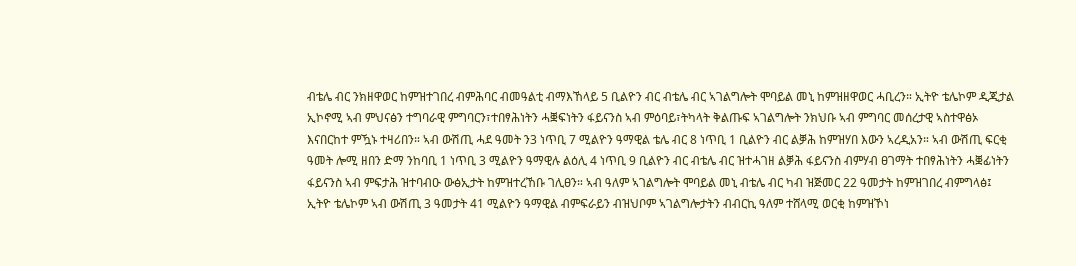ብቴሌ ብር ንክዘዋወር ከምዝተገበረ ብምሕባር ብመዓልቲ ብማእኸላይ 5 ቢልዮን ብር ብቴሌ ብር ኣገልግሎት ሞባይል መኒ ከምዝዘዋወር ሓቢረን። ኢትዮ ቴሌኮም ዲጂታል ኢኮኖሚ ኣብ ምህናፅን ተግባራዊ ምግባርን፣ተበፃሕነትን ሓቛፍነትን ፋይናንስ ኣብ ምዕባይ፣ትካላት ቅልጡፍ ኣገልግሎት ንክህቡ ኣብ ምግባር መሰረታዊ ኣስተዋፅኦ እናበርከተ ምዃኑ ተዛሪበን። ኣብ ውሽጢ ሓደ ዓመት ን3 ነጥቢ 7 ሚልዮን ዓማዊል ቴሌ ብር 8 ነጥቢ 1 ቢልዮን ብር ልቓሕ ከምዝሃበ እውን ኣረዲአን። ኣብ ውሽጢ ፍርቂ ዓመት ሎሚ ዘበን ድማ ንከባቢ 1 ነጥቢ 3 ሚልዮን ዓማዊሉ ልዕሊ 4 ነጥቢ 9 ቢልዮን ብር ብቴሌ ብር ዝተሓገዘ ልቓሕ ፋይናንስ ብምሃብ ፀገማት ተበፃሕነትን ሓቛፊነትን ፋይናንስ ኣብ ምፍታሕ ዝተባብዑ ውፅኢታት ከምዝተረኸቡ ገሊፀን። ኣብ ዓለም ኣገልግሎት ሞባይል መኒ ብቴሌ ብር ካብ ዝጅመር 22 ዓመታት ከምዝገበረ ብምግላፅ፤ ኢትዮ ቴሌኮም ኣብ ውሽጢ 3 ዓመታት 41 ሚልዮን ዓማዊል ብምፍራይን ብዝህቦም ኣገልግሎታትን ብብርኪ ዓለም ተሸላሚ ወርቂ ከምዝኾነ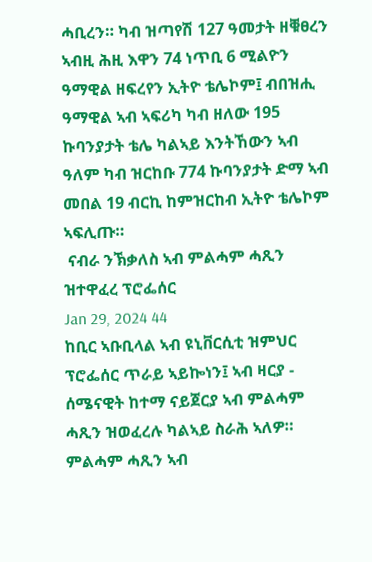ሓቢረን። ካብ ዝጣየሽ 127 ዓመታት ዘቑፀረን ኣብዚ ሕዚ እዋን 74 ነጥቢ 6 ሚልዮን ዓማዊል ዘፍረየን ኢትዮ ቴሌኮም፤ ብበዝሒ ዓማዊል ኣብ ኣፍሪካ ካብ ዘለው 195 ኩባንያታት ቴሌ ካልኣይ እንትኸውን ኣብ ዓለም ካብ ዝርከቡ 774 ኩባንያታት ድማ ኣብ መበል 19 ብርኪ ከምዝርከብ ኢትዮ ቴሌኮም ኣፍሊጡ።
 ናብራ ንኽቃለስ ኣብ ምልሓም ሓጺን ዝተዋፈረ ፕሮፌሰር
Jan 29, 2024 44
ከቢር ኣቡቢላል ኣብ ዩኒቨርሲቲ ዝምህር ፕሮፌሰር ጥራይ ኣይኰነን፤ ኣብ ዛርያ - ሰሜናዊት ከተማ ናይጀርያ ኣብ ምልሓም ሓጺን ዝወፈረሉ ካልኣይ ስራሕ ኣለዎ። ምልሓም ሓጺን ኣብ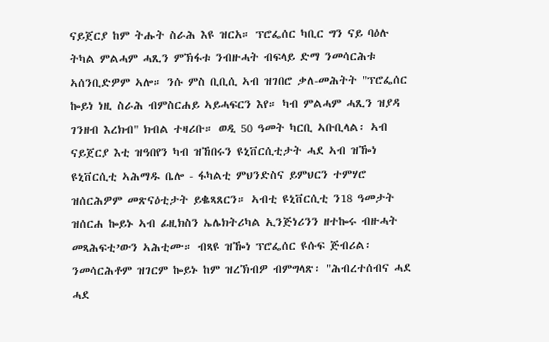ናይጀርያ ከም ትሑት ስራሕ እዩ ዝርአ። ፕሮፌሰር ካቢር ግን ናይ ባዕሉ ትካል ምልሓም ሓጺን ምኽፋቱ ንብዙሓት ብፍላይ ድማ ንመሳርሕቱ ኣሰንቢድዎም ኣሎ። ንሱ ምስ ቢቢሲ ኣብ ዝገበሮ ቃለ-መሕትት "ፕሮፌሰር ኰይነ ነዚ ስራሕ ብምስርሐይ ኣይሓፍርን እየ። ካብ ምልሓም ሓጺን ዝያዳ ገንዘብ እረክብ" ክብል ተዛሪቡ። ወዲ 50 ዓመት ካርቢ ኣቡቢላል፡ ኣብ ናይጀርያ እቲ ዝዓበየን ካብ ዝኸበሩን ዩኒቨርሲቲታት ሓደ ኣብ ዝዀነ ዩኒቨርሲቲ ኣሕማዱ ቤሎ - ፋካልቲ ምህንድስና ይምህርን ተምሃሮ ዝሰርሕዎም መጽናዕቲታት ይቈጻጸርን። ኣብቲ ዩኒቨርሲቲ ን18 ዓመታት ዝሰርሐ ኰይኑ ኣብ ፊዚክስን ኤሌክትሪካል ኢንጅነሪንን ዘተኰሩ ብዙሓት መጻሕፍቲ’ውን ኣሕቲሙ። ብጻዩ ዝዀነ ፕሮፌሰር ዩሱፍ ጅብሪል፡ ንመሳርሕቶም ዝገርም ኰይኑ ከም ዝረኽብዎ ብምግላጽ፡ "ሕብረተሰብና ሓደ ሓደ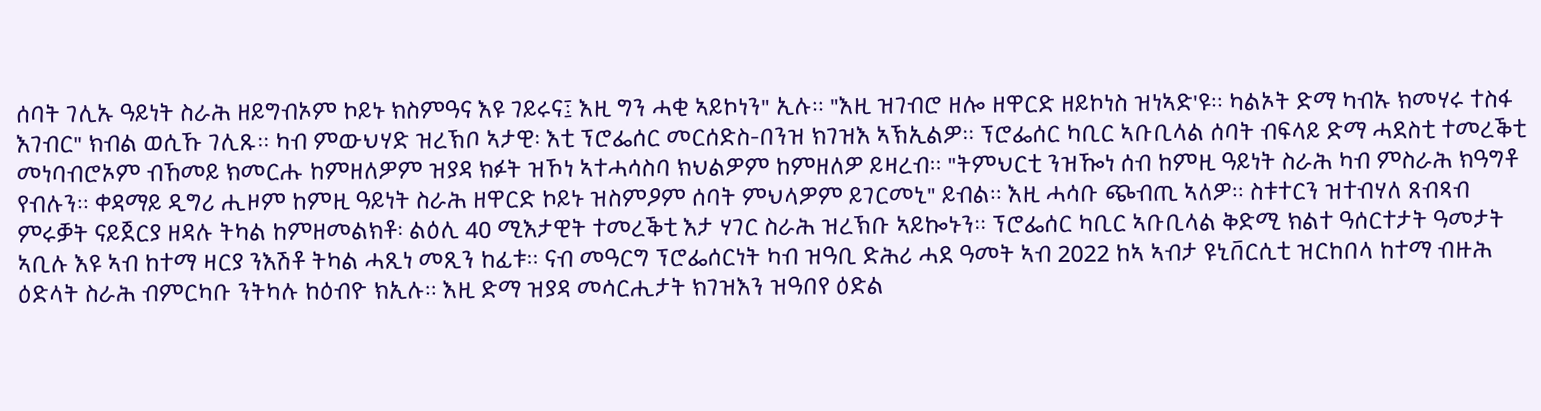ሰባት ገሊኡ ዓይነት ስራሕ ዘይግብኦም ኮይኑ ክስምዓና እዩ ገይሩና፤ እዚ ግን ሓቂ ኣይኮነን" ኢሉ። "እዚ ዝገብሮ ዘሎ ዘዋርድ ዘይኮነስ ዝነኣድ'ዩ። ካልኦት ድማ ካብኡ ክመሃሩ ተስፋ እገብር" ክብል ወሲኹ ገሊጹ። ካብ ምውህሃድ ዝረኽቦ ኣታዊ፡ እቲ ፕሮፌሰር መርሰድስ-በንዝ ክገዝእ ኣኽኢልዎ። ፕሮፌሰር ካቢር ኣቡቢላል ሰባት ብፍላይ ድማ ሓደስቲ ተመረቕቲ መነባብሮኦም ብኸመይ ክመርሑ ከምዘለዎም ዝያዳ ክፉት ዝኾነ ኣተሓሳስባ ክህልዎም ከምዘለዎ ይዛረብ። "ትምህርቲ ንዝዀነ ሰብ ከምዚ ዓይነት ስራሕ ካብ ምስራሕ ክዓግቶ የብሉን። ቀዳማይ ዲግሪ ሒዞም ከምዚ ዓይነት ስራሕ ዘዋርድ ኮይኑ ዝስምዖም ሰባት ምህላዎም ይገርመኒ" ይብል። እዚ ሓሳቡ ጭብጢ ኣለዎ። ስቱተርን ዝተብሃለ ጸብጻብ ምሩቓት ናይጀርያ ዘዳሉ ትካል ከምዘመልክቶ፡ ልዕሊ 40 ሚእታዊት ተመረቕቲ እታ ሃገር ስራሕ ዝረኽቡ ኣይኰኑን። ፕሮፌሰር ካቢር ኣቡቢላል ቅድሚ ክልተ ዓሰርተታት ዓመታት ኣቢሉ እዩ ኣብ ከተማ ዛርያ ንእሽቶ ትካል ሓጺነ መጺን ከፊቱ። ናብ መዓርግ ፕሮፌሰርነት ካብ ዝዓቢ ድሕሪ ሓደ ዓመት ኣብ 2022 ከኣ ኣብታ ዩኒቨርሲቲ ዝርከበላ ከተማ ብዙሕ ዕድላት ስራሕ ብምርካቡ ንትካሉ ከዕብዮ ክኢሉ። እዚ ድማ ዝያዳ መሳርሒታት ክገዝእን ዝዓበየ ዕድል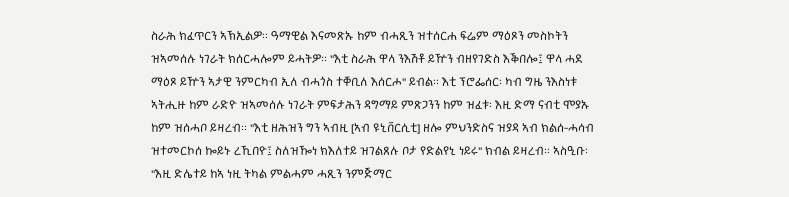ስራሕ ክፈጥርን ኣኽኢልዎ። ዓማዊል እናመጽኡ ከም ብሓጺን ዝተሰርሐ ፍሬም ማዕጾን መስኮትን ዝኣመሰሉ ነገራት ክሰርሓሎም ይሓትዎ። "እቲ ስራሕ ዋላ ንእሽቶ ይዅን ብዘየገድስ እቕበሎ፤ ዋላ ሓደ ማዕጾ ይዅን ኣታዊ ንምርካብ ኢለ ብሓጎስ ተቐቢለ እሰርሖ" ይብል። እቲ ፕሮፌሰር፡ ካብ ግዜ ንእስነቱ ኣትሒዙ ከም ራድዮ ዝኣመሰሉ ነገራት ምፍታሕን ዳግማይ ምጽጋንን ከም ዝፈቱ፡ እዚ ድማ ናብቲ ሞያኡ ከም ዝሰሓቦ ይዛረብ። "እቲ ዘሕዝን ግን ኣብዚ [ኣብ ዩኒቨርሲቲ] ዘሎ ምህንድስና ዝያዳ ኣብ ክልሰ-ሓሳብ ዝተመርኮሰ ኰይኑ ረኺበዮ፤ ስለዝዀነ ክእለተይ ዝገልጸሉ ቦታ የድልየኒ ነይሩ" ክብል ይዛረብ። ኣስዒቡ፡ "እዚ ድሌተይ ከኣ ነዚ ትካል ምልሓም ሓጺን ንምጅማር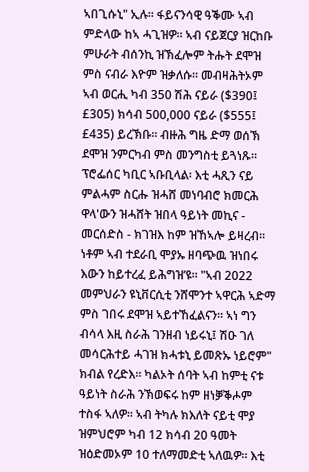ኣበጊሱኒ" ኢሉ። ፋይናንሳዊ ዓቕሙ ኣብ ምድላው ከኣ ሓጊዝዎ። ኣብ ናይጀርያ ዝርከቡ ምሁራት ብሰንኪ ዝኽፈሎም ትሑት ደሞዝ ምስ ናብራ እዮም ዝቃለሱ። መብዛሕትኦም ኣብ ወርሒ ካብ 350 ሽሕ ናይራ ($390፤ £305) ክሳብ 500,000 ናይራ ($555፤ £435) ይረኽቡ። ብዙሕ ግዜ ድማ ወሰኽ ደሞዝ ንምርካብ ምስ መንግስቲ ይጓነጹ። ፕሮፌሰር ካቢር ኣቡቢላል፡ እቲ ሓጺን ናይ ምልሓም ስርሑ ዝሓሸ መነባብሮ ክመርሕ ዋላ'ውን ዝሓሸት ዝበላ ዓይነት መኪና - መርሰድስ - ክገዝእ ከም ዝኸኣሎ ይዛረብ። ነቶም ኣብ ተደራቢ ሞያኡ ዘባጭዉ ዝነበሩ እውን ከይተረፈ ይሕግዝ’ዩ። "ኣብ 2022 መምህራን ዩኒቨርሲቲ ንሸሞንተ ኣዋርሕ ኣድማ ምስ ገበሩ ደሞዝ ኣይተኸፈልናን። ኣነ ግን ብሳላ እዚ ስራሕ ገንዘብ ነይሩኒ፤ ሽዑ ገለ መሳርሕተይ ሓገዝ ክሓቱኒ ይመጽኡ ነይሮም" ክብል የረድእ። ካልኦት ሰባት ኣብ ከምቲ ናቱ ዓይነት ስራሕ ንኽወፍሩ ከም ዘነቓቕሖም ተስፋ ኣለዎ። ኣብ ትካሉ ክእለት ናይቲ ሞያ ዝምህሮም ካብ 12 ክሳብ 20 ዓመት ዝዕድመኦም 10 ተለማመድቲ ኣለዉዎ። እቲ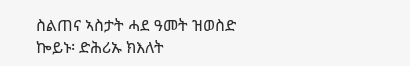ስልጠና ኣስታት ሓደ ዓመት ዝወስድ ኰይኑ፡ ድሕሪኡ ክእለት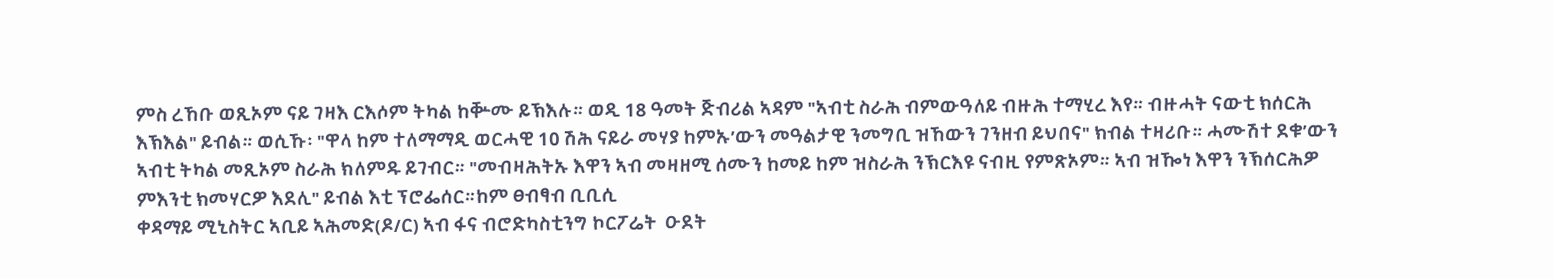ምስ ረኸቡ ወጺኦም ናይ ገዛእ ርእሶም ትካል ከቝሙ ይኽእሉ። ወዲ 18 ዓመት ጅብሪል ኣዳም "ኣብቲ ስራሕ ብምውዓለይ ብዙሕ ተማሂረ እየ። ብዙሓት ናውቲ ክሰርሕ እኽእል" ይብል። ወሲኹ፡ "ዋላ ከም ተለማማዲ ወርሓዊ 10 ሽሕ ናይራ መሃያ ከምኡ’ውን መዓልታዊ ንመግቢ ዝኸውን ገንዘብ ይህበና" ክብል ተዛሪቡ። ሓሙሽተ ደቁ’ውን ኣብቲ ትካል መጺኦም ስራሕ ክለምዱ ይገብር። "መብዛሕትኡ እዋን ኣብ መዛዘሚ ሰሙን ከመይ ከም ዝስራሕ ንኽርእዩ ናብዚ የምጽኦም። ኣብ ዝዀነ እዋን ንኽሰርሕዎ ምእንቲ ክመሃርዎ እደሊ" ይብል እቲ ፕሮፌሰር።ከም ፀብፃብ ቢቢሲ
ቀዳማይ ሚኒስትር ኣቢይ ኣሕመድ(ዶ/ር) ኣብ ፋና ብሮድካስቲንግ ኮርፖሬት  ዑደት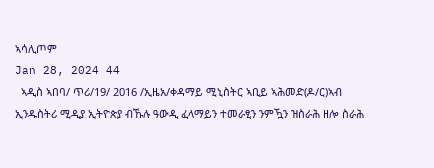ኣሳሊጦም
Jan 28, 2024 44
  ኣዲስ ኣበባ/ ጥሪ/19/ 2016 /ኢዜአ/ቀዳማይ ሚኒስትር ኣቢይ ኣሕመድ(ዶ/ር)ኣብ ኢንዱስትሪ ሚዲያ ኢትዮጵያ ብኹሉ ዓውዲ ፈላማይን ተመራፂን ንምዃን ዝስራሕ ዘሎ ስራሕ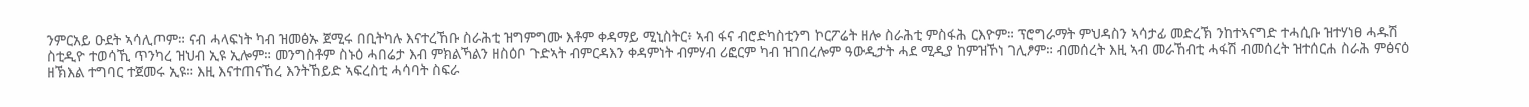ንምርአይ ዑደት ኣሳሊጦም። ናብ ሓላፍነት ካብ ዝመፅኡ ጀሚሩ በቢትካሉ እናተረኸቡ ስራሕቲ ዝግምግሙ እቶም ቀዳማይ ሚኒስትር፥ ኣብ ፋና ብሮድካስቲንግ ኮርፖሬት ዘሎ ስራሕቲ ምስፋሕ ርእዮም። ፕሮግራማት ምህዳስን ኣሳታፊ መድረኽ ንከተኣናግድ ተሓሲቡ ዝተሃነፀ ሓዱሽ ስቲዲዮ ተወሳኺ ጥንካረ ዝህብ ኢዩ ኢሎም። መንግስቶም ስኑዕ ሓበሬታ እብ ምክልኻልን ዘስዕቦ ጉድኣት ብምርዳእን ቀዳምነት ብምሃብ ሪፎርም ካብ ዝገበረሎም ዓውዲታት ሓደ ሚዲያ ከምዝኾነ ገሊፆም። ብመሰረት እዚ ኣብ መራኸብቲ ሓፋሽ ብመሰረት ዝተሰርሐ ስራሕ ምፅናዕ ዘኽእል ተግባር ተጀመሩ ኢዩ። እዚ እናተጠናኸረ እንትኸይድ ኣፍረስቲ ሓሳባት ስፍራ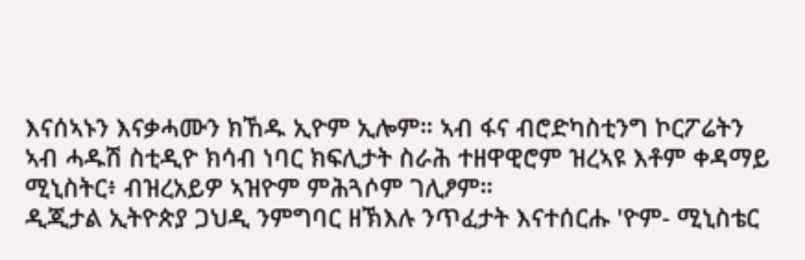እናሰኣኑን እናቃሓሙን ክኸዱ ኢዮም ኢሎም። ኣብ ፋና ብሮድካስቲንግ ኮርፖሬትን ኣብ ሓዱሽ ስቲዲዮ ክሳብ ነባር ክፍሊታት ስራሕ ተዘዋዊሮም ዝረኣዩ እቶም ቀዳማይ ሚኒስትር፥ ብዝረአይዎ ኣዝዮም ምሕጓሶም ገሊፆም።
ዲጂታል ኢትዮጵያ ጋህዲ ንምግባር ዘኽእሉ ንጥፈታት እናተሰርሑ 'ዮም- ሚኒስቴር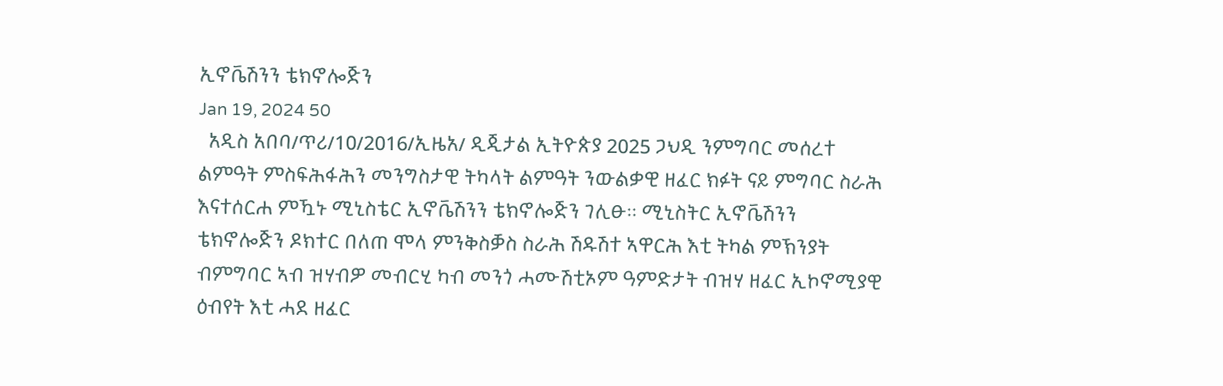ኢኖቬሽንን ቴክኖሎጅን
Jan 19, 2024 50
  አዲስ አበባ/ጥሪ/10/2016/ኢዜአ/ ዲጂታል ኢትዮጵያ 2025 ጋህዲ ንምግባር መሰረተ ልምዓት ምስፍሕፋሕን መንግስታዊ ትካላት ልምዓት ንውልቃዊ ዘፈር ክፉት ናይ ምግባር ስራሕ እናተሰርሐ ምዃኑ ሚኒስቴር ኢኖቬሽንን ቴክኖሎጅን ገሊፁ። ሚኒስትር ኢኖቬሽንን ቴክኖሎጅን ዶክተር በለጠ ሞላ ምንቅስቓስ ስራሕ ሽዱሽተ ኣዋርሕ እቲ ትካል ምኽንያት ብምግባር ኣብ ዝሃብዎ መብርሂ ካብ መንጎ ሓሙሽቲኦም ዓምድታት ብዝሃ ዘፈር ኢኮኖሚያዊ ዕብየት እቲ ሓደ ዘፈር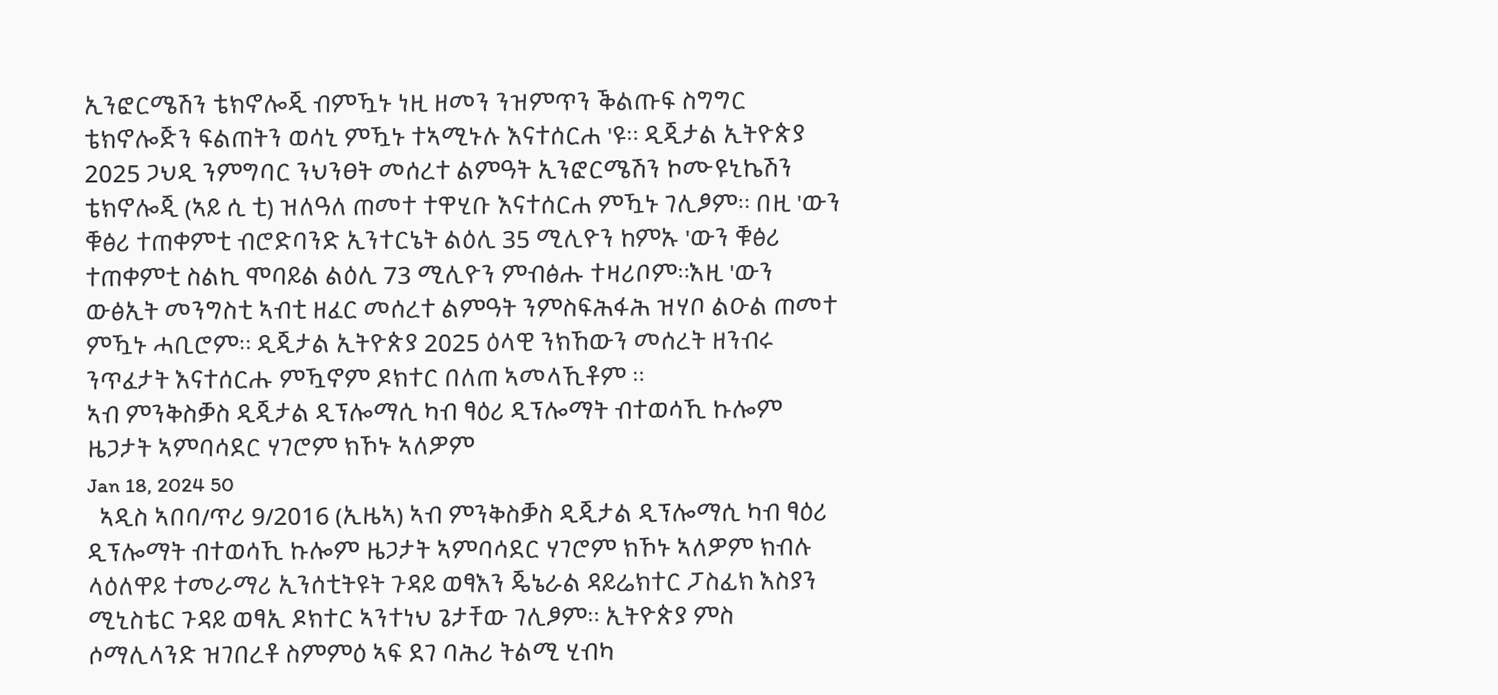ኢንፎርሜሽን ቴክኖሎጂ ብምዃኑ ነዚ ዘመን ንዝምጥን ቕልጡፍ ስግግር ቴክኖሎጅን ፍልጠትን ወሳኒ ምዃኑ ተኣሚኑሉ እናተሰርሐ 'ዩ። ዲጂታል ኢትዮጵያ 2025 ጋህዲ ንምግባር ንህንፀት መሰረተ ልምዓት ኢንፎርሜሽን ኮሙዩኒኬሽን ቴክኖሎጂ (ኣይ ሲ ቲ) ዝለዓለ ጠመተ ተዋሂቡ እናተሰርሐ ምዃኑ ገሊፆም። በዚ 'ውን ቑፅሪ ተጠቀምቲ ብሮድባንድ ኢንተርኔት ልዕሊ 35 ሚሊዮን ከምኡ 'ውን ቑፅሪ ተጠቀምቲ ስልኪ ሞባይል ልዕሊ 73 ሚሊዮን ምብፅሑ ተዛሪቦም።እዚ 'ውን ውፅኢት መንግስቲ ኣብቲ ዘፈር መሰረተ ልምዓት ንምስፍሕፋሕ ዝሃቦ ልዑል ጠመተ ምዃኑ ሓቢሮም። ዲጂታል ኢትዮጵያ 2025 ዕላዊ ንክኸውን መሰረት ዘንብሩ ንጥፈታት እናተሰርሑ ምዃኖም ዶክተር በለጠ ኣመላኺቶም ።
ኣብ ምንቅስቓስ ዲጂታል ዲፕሎማሲ ካብ ፃዕሪ ዲፕሎማት ብተወሳኺ ኩሎም ዜጋታት ኣምባሳደር ሃገሮም ክኾኑ ኣለዎም
Jan 18, 2024 50
  ኣዲስ ኣበባ/ጥሪ 9/2016 (ኢዜኣ) ኣብ ምንቅስቓስ ዲጂታል ዲፕሎማሲ ካብ ፃዕሪ ዲፕሎማት ብተወሳኺ ኩሎም ዜጋታት ኣምባሳደር ሃገሮም ክኾኑ ኣለዎም ክብሉ ላዕለዋይ ተመራማሪ ኢንሰቲትዩት ጉዳይ ወፃእን ጄኔራል ዳይሬክተር ፓስፊክ እስያን ሚኒስቴር ጉዳይ ወፃኢ ዶክተር ኣንተነህ ጌታቸው ገሊፆም። ኢትዮጵያ ምስ ሶማሊላንድ ዝገበረቶ ስምምዕ ኣፍ ደገ ባሕሪ ትልሚ ሂብካ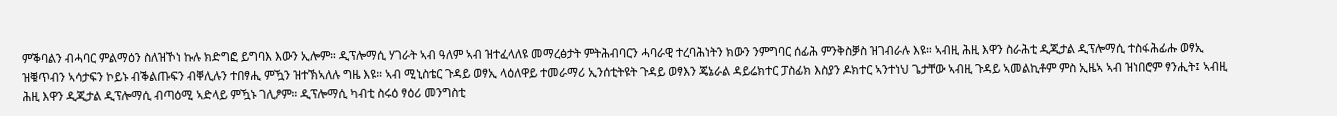ምቕባልን ብሓባር ምልማዕን ስለዝኾነ ኩሉ ክድግፎ ይግባእ እውን ኢሎም። ዲፕሎማሲ ሃገራት ኣብ ዓለም ኣብ ዝተፈላለዩ መማረፅታት ምትሕብባርን ሓባራዊ ተረባሕነትን ክውን ንምግባር ሰፊሕ ምንቅስቓስ ዝገብራሉ እዩ። ኣብዚ ሕዚ እዋን ስራሕቲ ዲጂታል ዲፕሎማሲ ተስፋሕፊሑ ወፃኢ ዝቑጥብን ኣሳታፍን ኮይኑ ብቕልጡፍን ብቐሊሉን ተበፃሒ ምዃን ዝተኽኣለሉ ግዜ እዩ። ኣብ ሚኒስቴር ጉዳይ ወፃኢ ላዕለዋይ ተመራማሪ ኢንሰቲትዩት ጉዳይ ወፃእን ጄኔራል ዳይሬክተር ፓስፊክ እስያን ዶክተር ኣንተነህ ጌታቸው ኣብዚ ጉዳይ ኣመልኪቶም ምስ ኢዜኣ ኣብ ዝነበሮም ፃንሒት፤ ኣብዚ ሕዚ እዋን ዲጂታል ዲፕሎማሲ ብጣዕሚ ኣድላይ ምዃኑ ገሊፆም። ዲፕሎማሲ ካብቲ ስሩዕ ፃዕሪ መንግስቲ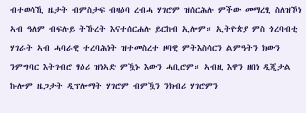ብተወሳኺ ዜታት ብምስታፍ ብዛዕባ ረብሓ ሃገሮም ዝሰርሕሉ ምችው መማረፂ ስለዝኾነ ኣብ ዓለም ብፍሉይ ትኹረት እናተሰርሐሉ ይርከብ ኢሎም። ኢትዮጵያ ምስ ጎረባብቲ ሃገራት ኣብ ሓባራዊ ተረባሕነት ዝተመስረተ ዞባዊ ምትእስሳርን ልምዓትን ክውን ንምግባር እትገብሮ ፃዕሪ ዝነኣድ ምዃኑ እውን ሓቢሮም። ኣብዚ እዋን ዘበነ ዲጂታል ኩሎም ዜጋታት ዲፕሎማት ሃገሮም ብምዃን ንክብሪ ሃገሮምን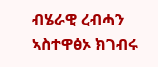ብሄራዊ ረብሓን ኣስተዋፅኦ ክገብሩ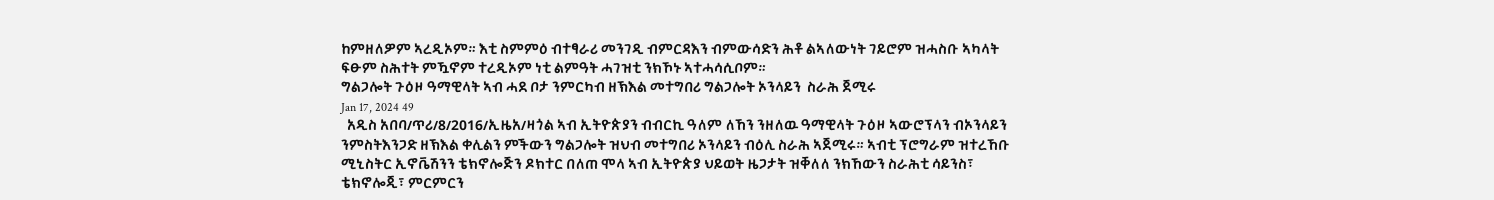ከምዘለዎም ኣረዲኦም። እቲ ስምምዕ ብተፃራሪ መንገዲ ብምርዳእን ብምውሳድን ሕቶ ልኣለውነት ገይሮም ዝሓስቡ ኣካላት ፍፁም ስሕተት ምዃኖም ተረዲኦም ነቲ ልምዓት ሓገዝቲ ንክኾኑ ኣተሓሳሲቦም።
ግልጋሎት ጉዕዞ ዓማዊላት ኣብ ሓደ ቦታ ንምርካብ ዘኽእል መተግበሪ ግልጋሎት ኦንላይን  ስራሕ ጀሚሩ
Jan 17, 2024 49
  አዲስ አበባ/ጥሪ/8/2016/ኢዜአ/ዛጎል ኣብ ኢትዮጵያን ብብርኪ ዓለም ለኸን ንዘለዉ ዓማዊላት ጉዕዞ ኣውሮፕላን ብኦንላይን ንምስትእንጋድ ዘኽእል ቀሊልን ምችውን ግልጋሎት ዝህብ መተግበሪ ኦንላይን ብዕሊ ስራሕ ኣጀሚሩ። ኣብቲ ፕሮግራም ዝተረኸቡ ሚኒስትር ኢኖቬሽንን ቴክኖሎጅን ዶክተር በለጠ ሞላ ኣብ ኢትዮጵያ ህይወት ዜጋታት ዝቐለለ ንክኸውን ስራሕቲ ሳይንስ፣ ቴክኖሎጂ፣ ምርምርን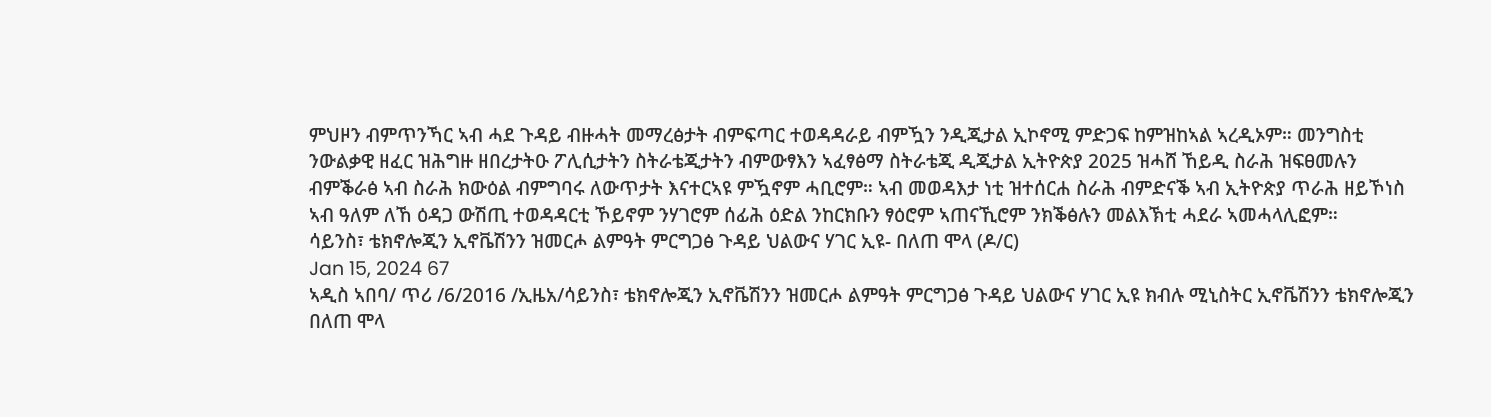ምህዞን ብምጥንኻር ኣብ ሓደ ጉዳይ ብዙሓት መማረፅታት ብምፍጣር ተወዳዳራይ ብምዃን ንዲጂታል ኢኮኖሚ ምድጋፍ ከምዝከኣል ኣረዲኦም። መንግስቲ ንውልቃዊ ዘፈር ዝሕግዙ ዘበረታትዑ ፖሊሲታትን ስትራቴጂታትን ብምውፃእን ኣፈፃፅማ ስትራቴጂ ዲጂታል ኢትዮጵያ 2025 ዝሓሸ ኸይዲ ስራሕ ዝፍፀመሉን ብምቕራፅ ኣብ ስራሕ ክውዕል ብምግባሩ ለውጥታት እናተርኣዩ ምዃኖም ሓቢሮም። ኣብ መወዳእታ ነቲ ዝተሰርሐ ስራሕ ብምድናቕ ኣብ ኢትዮጵያ ጥራሕ ዘይኾነስ ኣብ ዓለም ለኸ ዕዳጋ ውሽጢ ተወዳዳርቲ ኾይኖም ንሃገሮም ሰፊሕ ዕድል ንከርክቡን ፃዕሮም ኣጠናኺሮም ንክቕፅሉን መልእኽቲ ሓደራ ኣመሓላሊፎም።
ሳይንስ፣ ቴክኖሎጂን ኢኖቬሽንን ዝመርሖ ልምዓት ምርግጋፅ ጉዳይ ህልውና ሃገር ኢዩ- በለጠ ሞላ (ዶ/ር)
Jan 15, 2024 67
ኣዲስ ኣበባ/ ጥሪ /6/2016 /ኢዜአ/ሳይንስ፣ ቴክኖሎጂን ኢኖቬሽንን ዝመርሖ ልምዓት ምርግጋፅ ጉዳይ ህልውና ሃገር ኢዩ ክብሉ ሚኒስትር ኢኖቬሽንን ቴክኖሎጂን በለጠ ሞላ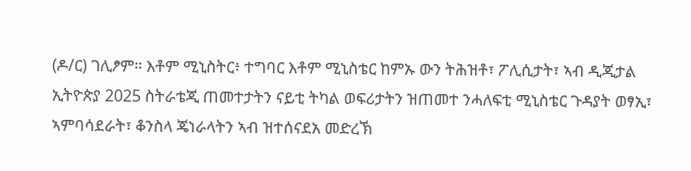(ዶ/ር) ገሊፆም። እቶም ሚኒስትር፥ ተግባር እቶም ሚኒስቴር ከምኡ ውን ትሕዝቶ፣ ፖሊሲታት፣ ኣብ ዲጂታል ኢትዮጵያ 2025 ስትራቴጂ ጠመተታትን ናይቲ ትካል ወፍሪታትን ዝጠመተ ንሓለፍቲ ሚኒስቴር ጉዳያት ወፃኢ፣ ኣምባሳደራት፣ ቆንስላ ጄነራላትን ኣብ ዝተሰናደአ መድረኽ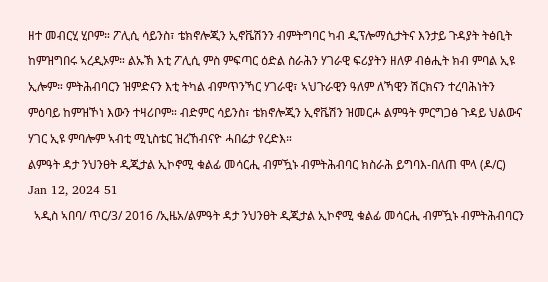ዘተ መብርሂ ሂቦም። ፖሊሲ ሳይንስ፣ ቴክኖሎጂን ኢኖቬሽንን ብምትግባር ካብ ዲፕሎማሲታትና እንታይ ጉዳያት ትፅቢት ከምዝግበሩ ኣረዲኦም። ልኡኽ እቲ ፖሊሲ ምስ ምፍጣር ዕድል ስራሕን ሃገራዊ ፍሪያትን ዘለዎ ብፅሒት ክብ ምባል ኢዩ ኢሎም። ምትሕብባርን ዝምድናን እቲ ትካል ብምጥንኻር ሃገራዊ፣ ኣህጉራዊን ዓለም ለኻዊን ሽርክናን ተረባሕነትን ምዕባይ ከምዝኾነ እውን ተዛሪቦም። ብድምር ሳይንስ፣ ቴክኖሎጂን ኢኖቬሽን ዝመርሖ ልምዓት ምርግጋፅ ጉዳይ ህልውና ሃገር ኢዩ ምባሎም ኣብቲ ሚኒስቴር ዝረኸብናዮ ሓበሬታ የረድእ።
ልምዓት ዳታ ንህንፀት ዲጂታል ኢኮኖሚ ቁልፊ መሳርሒ ብምዃኑ ብምትሕብባር ክስራሕ ይግባእ-በለጠ ሞላ (ዶ/ር)
Jan 12, 2024 51
  ኣዲስ ኣበባ/ ጥር/3/ 2016 /ኢዜአ/ልምዓት ዳታ ንህንፀት ዲጂታል ኢኮኖሚ ቁልፊ መሳርሒ ብምዃኑ ብምትሕብባርን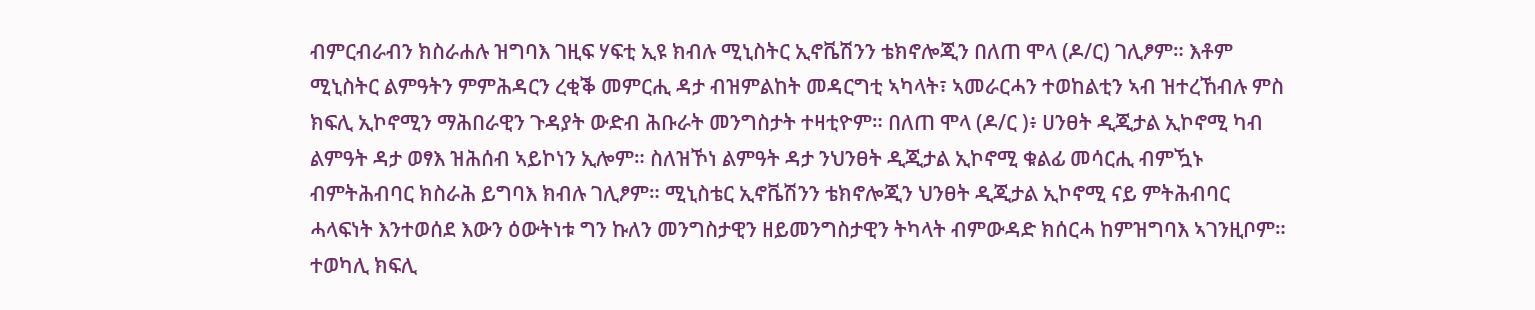ብምርብራብን ክስራሐሉ ዝግባእ ገዚፍ ሃፍቲ ኢዩ ክብሉ ሚኒስትር ኢኖቬሽንን ቴክኖሎጂን በለጠ ሞላ (ዶ/ር) ገሊፆም። እቶም ሚኒስትር ልምዓትን ምምሕዳርን ረቂቕ መምርሒ ዳታ ብዝምልከት መዳርግቲ ኣካላት፣ ኣመራርሓን ተወከልቲን ኣብ ዝተረኸብሉ ምስ ክፍሊ ኢኮኖሚን ማሕበራዊን ጉዳያት ውድብ ሕቡራት መንግስታት ተዛቲዮም። በለጠ ሞላ (ዶ/ር )፥ ሀንፀት ዲጂታል ኢኮኖሚ ካብ ልምዓት ዳታ ወፃእ ዝሕሰብ ኣይኮነን ኢሎም። ስለዝኾነ ልምዓት ዳታ ንህንፀት ዲጂታል ኢኮኖሚ ቁልፊ መሳርሒ ብምዃኑ ብምትሕብባር ክስራሕ ይግባእ ክብሉ ገሊፆም። ሚኒስቴር ኢኖቬሽንን ቴክኖሎጂን ህንፀት ዲጂታል ኢኮኖሚ ናይ ምትሕብባር ሓላፍነት እንተወሰደ እውን ዕውትነቱ ግን ኩለን መንግስታዊን ዘይመንግስታዊን ትካላት ብምውዳድ ክሰርሓ ከምዝግባእ ኣገንዚቦም። ተወካሊ ክፍሊ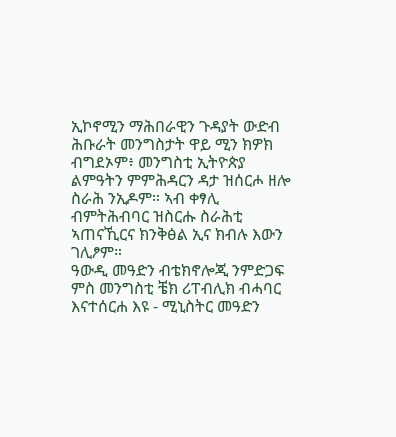ኢኮኖሚን ማሕበራዊን ጉዳያት ውድብ ሕቡራት መንግስታት ዋይ ሚን ክዎክ ብግደኦም፥ መንግስቲ ኢትዮጵያ ልምዓትን ምምሕዳርን ዳታ ዝሰርሖ ዘሎ ስራሕ ንኢዶም። ኣብ ቀፃሊ ብምትሕብባር ዝስርሑ ስራሕቲ ኣጠናኺርና ክንቅፅል ኢና ክብሉ እውን ገሊፆም።
ዓውዲ መዓድን ብቴክኖሎጂ ንምድጋፍ ምስ መንግስቲ ቼክ ሪፐብሊክ ብሓባር እናተሰርሐ እዩ - ሚኒስትር መዓድን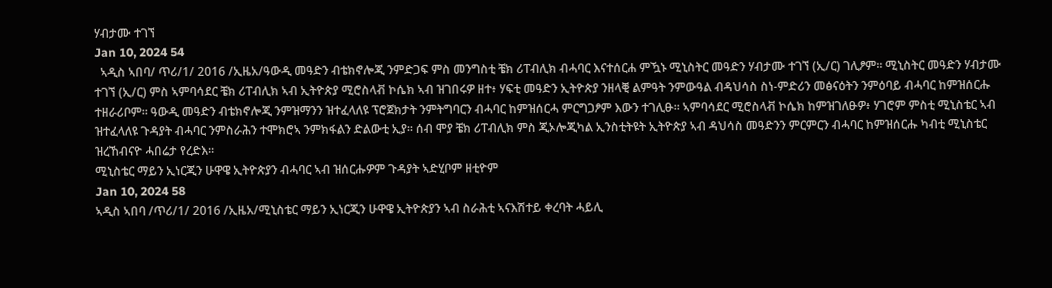ሃብታሙ ተገኘ
Jan 10, 2024 54
  ኣዲስ ኣበባ/ ጥሪ/1/ 2016 /ኢዜአ/ዓውዲ መዓድን ብቴክኖሎጂ ንምድጋፍ ምስ መንግስቲ ቼክ ሪፐብሊክ ብሓባር እናተሰርሐ ምዃኑ ሚኒስትር መዓድን ሃብታሙ ተገኘ (ኢ/ር) ገሊፆም፡፡ ሚኒስትር መዓድን ሃብታሙ ተገኘ (ኢ/ር) ምስ ኣምባሳደር ቼክ ሪፐብሊክ ኣብ ኢትዮጵያ ሚሮስላቭ ኮሴክ ኣብ ዝገበሩዎ ዘተ፥ ሃፍቲ መዓድን ኢትዮጵያ ንዘላቒ ልምዓት ንምውዓል ብዳህሳስ ስነ-ምድሪን መፅናዕትን ንምዕባይ ብሓባር ከምዝሰርሑ ተዘራሪቦም። ዓውዲ መዓድን ብቴክኖሎጂ ንምዝማንን ዝተፈላለዩ ፕሮጀክታት ንምትግባርን ብሓባር ከምዝሰርሓ ምርግጋፆም እውን ተገሊፁ፡፡ ኣምባሳደር ሚሮስላቭ ኮሴክ ከምዝገለፁዎ፥ ሃገሮም ምስቲ ሚኒስቴር ኣብ ዝተፈላለዩ ጉዳያት ብሓባር ንምስራሕን ተሞክሮኣ ንምክፋልን ድልውቲ ኢያ፡፡ ሰብ ሞያ ቼክ ሪፐብሊክ ምስ ጂኦሎጂካል ኢንስቲትዩት ኢትዮጵያ ኣብ ዳህሳስ መዓድንን ምርምርን ብሓባር ከምዝሰርሑ ካብቲ ሚኒስቴር ዝረኸብናዮ ሓበሬታ የረድእ፡፡
ሚኒስቴር ማይን ኢነርጂን ሁዋዌ ኢትዮጵያን ብሓባር ኣብ ዝሰርሑዎም ጉዳያት ኣድሂቦም ዘቲዮም
Jan 10, 2024 58
ኣዲስ ኣበባ /ጥሪ/1/ 2016 /ኢዜአ/ሚኒስቴር ማይን ኢነርጂን ሁዋዌ ኢትዮጵያን ኣብ ስራሕቲ ኣናእሽተይ ቀረባት ሓይሊ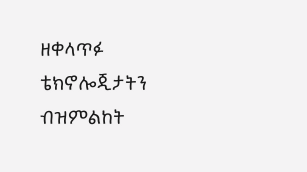ዘቀላጥፉ ቴክኖሎጂታትን ብዝምልከት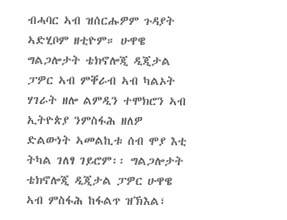ብሓባር ኣብ ዝሰርሑዎም ጉዳያት ኣድሂቦም ዘቲዮም። ሁዋዌ ግልጋሎታት ቴክኖሎጂ ዲጂታል ፓዎር ኣብ ምቐራብ ኣብ ካልኦት ሃገራት ዘሎ ልምዲን ተሞክሮን ኣብ ኢትዮጵያ ንምስፋሕ ዘለዎ ድልውነት ኣመልኪቱ ሰብ ሞያ እቲ ትካል ገለፃ ገይሮም፡፡ ግልጋሎታት ቴክኖሎጂ ዲጂታል ፓዎር ሁዋዌ ኣብ ምስፋሕ ከፋልጥ ዝኽእል፣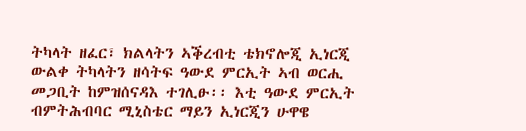ትካላት ዘፈር፣ ክልላትን ኣቕረብቲ ቴክኖሎጂ ኢነርጂ ውልቀ ትካላትን ዘሳትፍ ዓውደ ምርኢት ኣብ ወርሒ መጋቢት ከምዝሰናዳእ ተገሊፁ፡፡ እቲ ዓውደ ምርኢት ብምትሕብባር ሚኒስቴር ማይን ኢነርጂን ሁዋዌ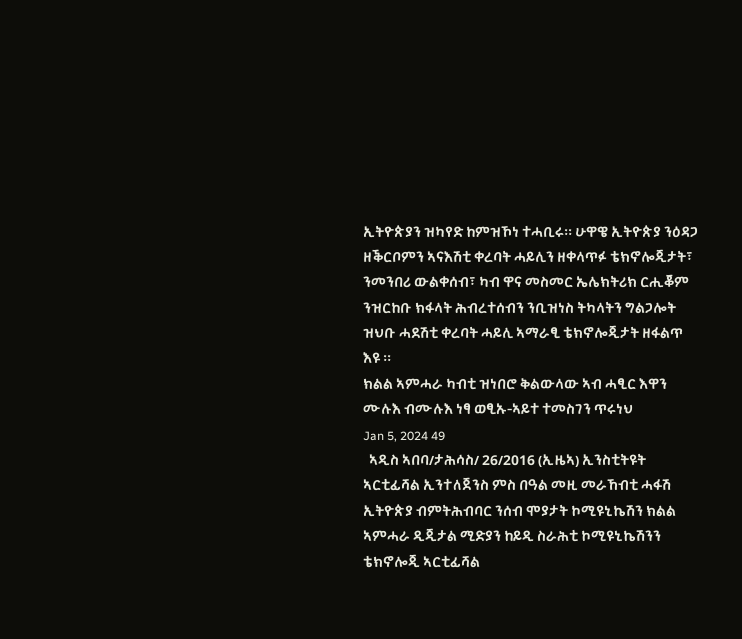ኢትዮጵያን ዝካየድ ከምዝኾነ ተሓቢሩ፡፡ ሁዋዌ ኢትዮጵያ ንዕዳጋ ዘቕርቦምን ኣናእሽቲ ቀረባት ሓይሊን ዘቀላጥፉ ቴክኖሎጂታት፣ ንመንበሪ ውልቀሰብ፣ ካብ ዋና መስመር ኤሌክትሪክ ርሒቖም ንዝርከቡ ክፋላት ሕብረተሰብን ንቢዝነስ ትካላትን ግልጋሎት ዝህቡ ሓደሽቲ ቀረባት ሓይሊ ኣማራፂ ቴክኖሎጂታት ዘፋልጥ እዩ ፡፡
ክልል ኣምሓራ ካብቲ ዝነበሮ ቅልውላው ኣብ ሓፂር እዋን ሙሉእ ብሙሉእ ነፃ ወፂኡ-ኣይተ ተመስገን ጥሩነህ
Jan 5, 2024 49
  ኣዲስ ኣበባ/ታሕሳስ/ 26/2016 (ኢዜኣ) ኢንስቲትዩት ኣርቲፊሻል ኢንተለጀንስ ምስ በዓል መዚ መራኸብቲ ሓፋሽ ኢትዮጵያ ብምትሕብባር ንሰብ ሞያታት ኮሚዩኒኬሽን ክልል ኣምሓራ ዲጂታል ሚድያን ከይዲ ስራሕቲ ኮሚዩኒኬሽንን ቴክኖሎጂ ኣርቲፊሻል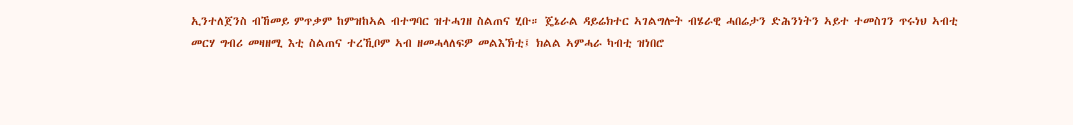ኢንተለጀንስ ብኸመይ ምጥቃም ከምዝከኣል ብተግባር ዝተሓገዘ ስልጠና ሂቡ። ጄኔራል ዳይሬክተር ኣገልግሎት ብሄራዊ ሓበሬታን ድሕንነትን ኣይተ ተመስገን ጥሩነህ ኣብቲ መርሃ ግብሪ መዛዘሚ እቲ ስልጠና ተረኺቦም ኣብ ዘመሓላለፍዎ መልእኽቲ፤ ክልል ኣምሓራ ካብቲ ዝነበሮ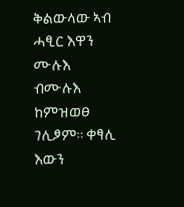ቅልውላው ኣብ ሓፂር እዋን ሙሉእ ብሙሉእ ከምዝወፀ ገሊፆም። ቀፃሊ እውን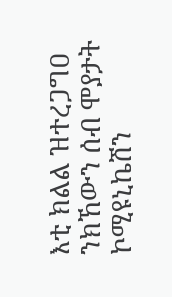እቲ ክልል ዝተረጋግዐ ንክኸውን ሰብ ሞያታት ኮሚዩኒኬሽን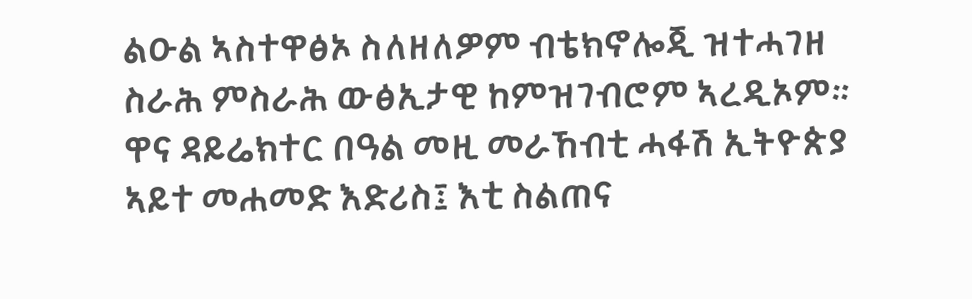ልዑል ኣስተዋፅኦ ስለዘለዎም ብቴክኖሎጂ ዝተሓገዘ ስራሕ ምስራሕ ውፅኢታዊ ከምዝገብሮም ኣረዲኦም። ዋና ዳይሬክተር በዓል መዚ መራኸብቲ ሓፋሽ ኢትዮጵያ ኣይተ መሐመድ እድሪስ፤ እቲ ስልጠና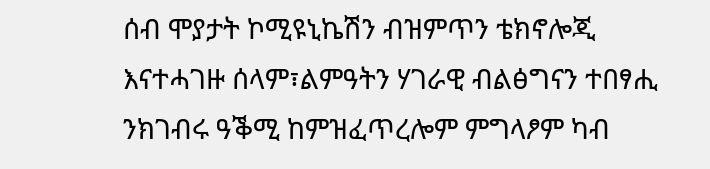ሰብ ሞያታት ኮሚዩኒኬሽን ብዝምጥን ቴክኖሎጂ እናተሓገዙ ሰላም፣ልምዓትን ሃገራዊ ብልፅግናን ተበፃሒ ንክገብሩ ዓቕሚ ከምዝፈጥረሎም ምግላፆም ካብ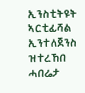ኢንስቲትዩት ኣርቲፊሻል ኢንተለጀንስ ዝተረኸበ ሓበሬታ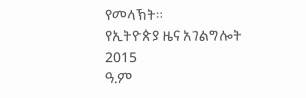የመላኽት።
የኢትዮጵያ ዜና አገልግሎት
2015
ዓ.ም